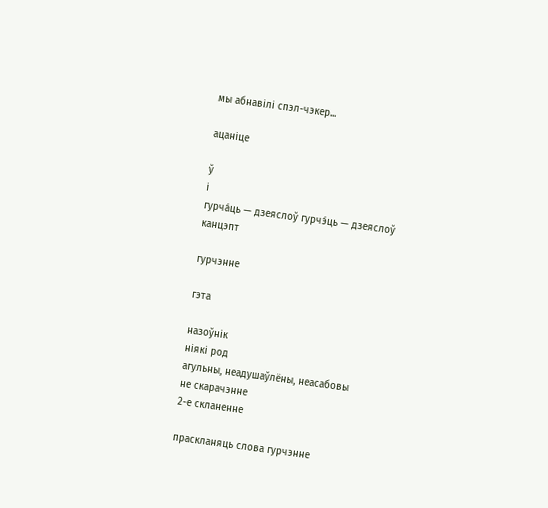мы абнавілі спэл-чэкер...

ацаніце

ў
і
гурча́ць — дзеяслоў гурчэ́ць — дзеяслоў
канцэпт

гурчэнне

гэта

назоўнік
ніякі род
агульны, неадушаўлёны, неасабовы
не скарачэнне
2-е скланенне

праскланяць слова гурчэнне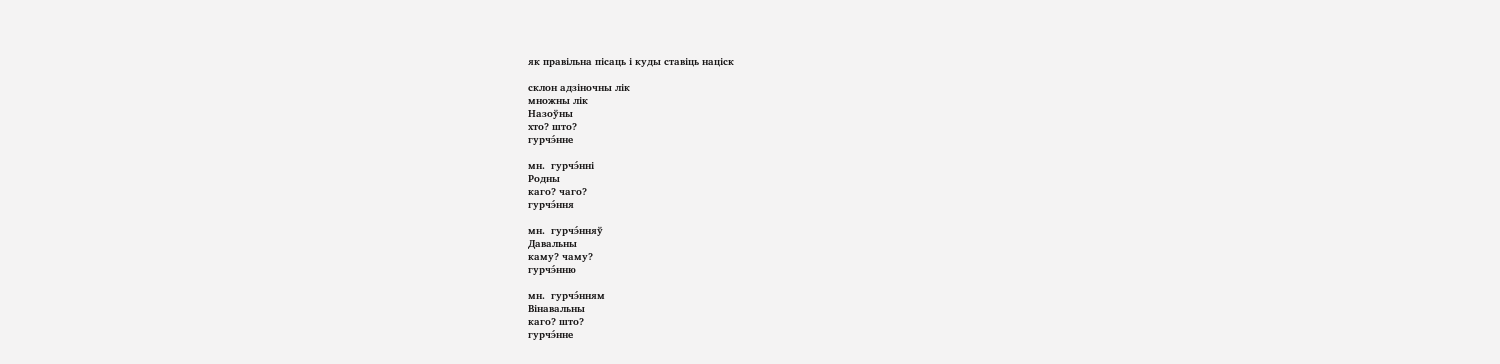як правільна пісаць і куды ставіць націск

склон адзіночны лік
множны лік
Назоўны
хто? што?
гурчэ́нне

мн.  гурчэ́нні
Родны
каго? чаго?
гурчэ́ння

мн.  гурчэ́нняў
Давальны
каму? чаму?
гурчэ́нню

мн.  гурчэ́нням
Вінавальны
каго? што?
гурчэ́нне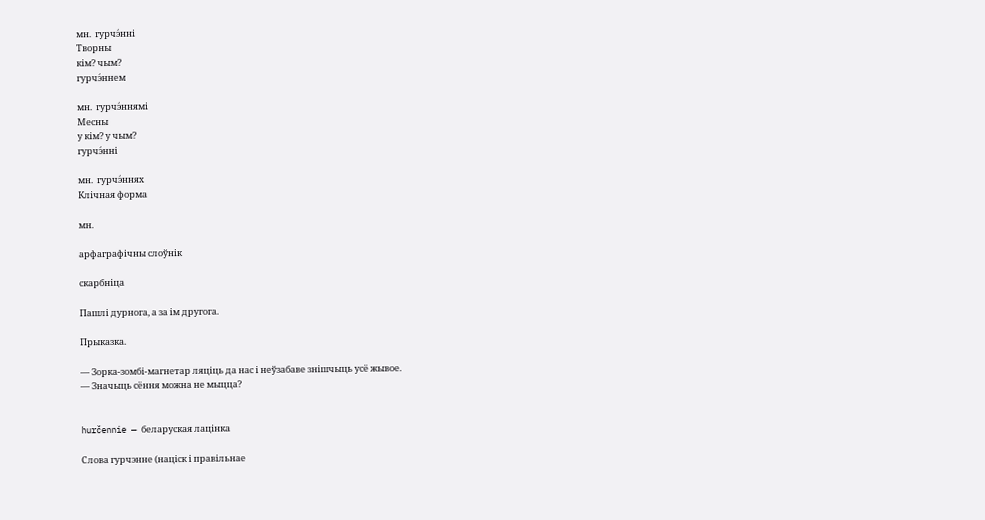мн.  гурчэ́нні
Творны
кім? чым?
гурчэ́ннем

мн.  гурчэ́ннямі
Месны
у кім? у чым?
гурчэ́нні

мн.  гурчэ́ннях
Клічная форма

мн.

арфаграфічны слоўнік

скарбніца

Пашлі дурнога, а за ім другога.

Прыказка.

— Зорка-зомбі-магнетар ляціць да нас і неўзабаве знішчыць усё жывое.
— Значыць сёння можна не мыцца?


hurčennie — беларуская лацінка

Слова гурчэнне (націск і правільнае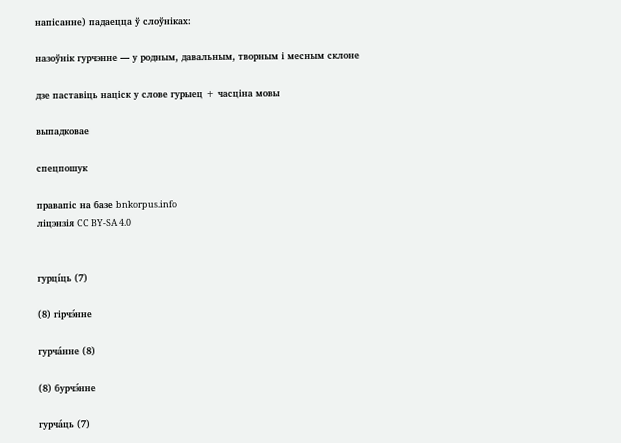напісанне) падаецца ў слоўніках:

назоўнік гурчэнне — у родным, давальным, творным і месным склоне

дзе паставіць націск у слове гурыец + часціна мовы

выпадковае

спецпошук

правапіс на базе bnkorpus.info
ліцэнзія CC BY-SA 4.0


гурці́ць (7)

(8) гірчэ́нне

гурча́нне (8)

(8) бурчэ́нне

гурча́ць (7)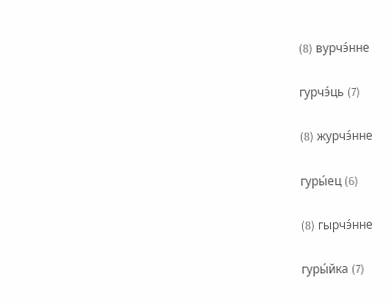(8) вурчэ́нне

гурчэ́ць (7)

(8) журчэ́нне

гуры́ец (6)

(8) гырчэ́нне

гуры́йка (7)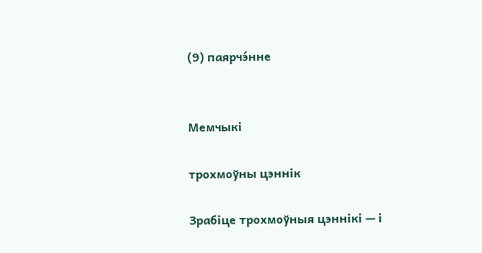(9) паярчэ́нне


Мемчыкі

трохмоўны цэннік

Зрабіце трохмоўныя цэннікі — і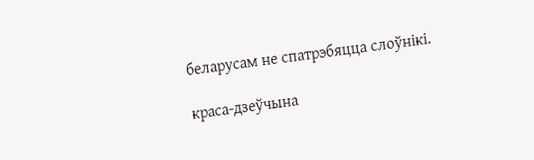беларусам не спатрэбяцца слоўнікі.

краса-дзеўчына